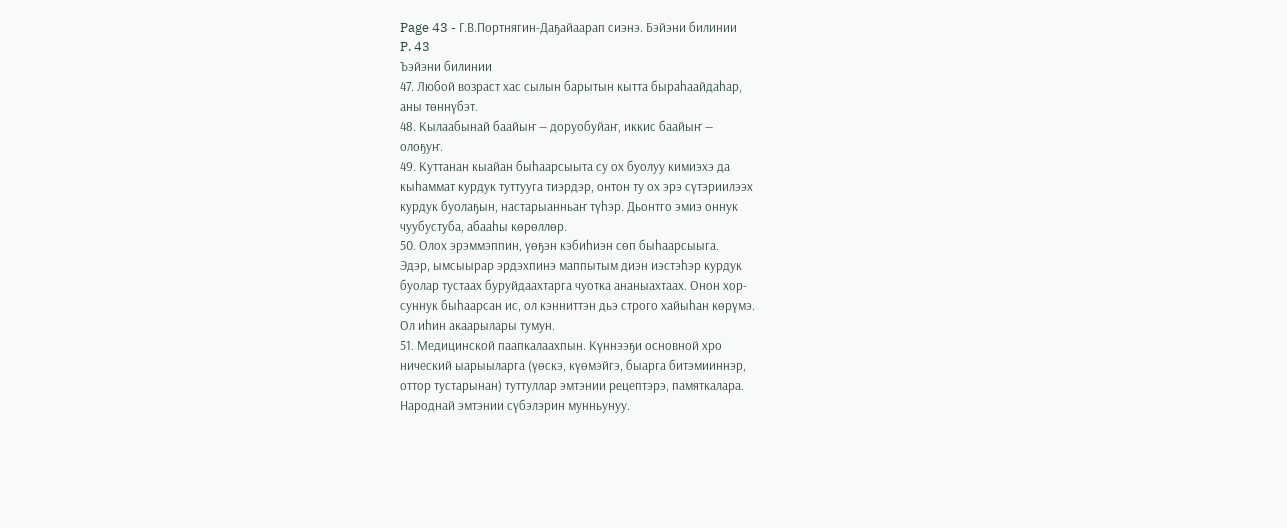Page 43 - Г.В.Портнягин-Даҕайаарап сиэнэ. Бэйэни билинии
P. 43
Ъэйэни билинии
47. Любой возраст хас сылын барытын кытта быраһаайдаһар,
аны төннүбэт.
48. Кылаабынай баайыҥ — доруобуйаҥ, иккис баайыҥ —
олоҕуҥ.
49. Куттанан кыайан быһаарсыыта су ох буолуу кимиэхэ да
кыһаммат курдук туттууга тиэрдэр, онтон ту ох эрэ сүтэриилээх
курдук буолаҕын, настарыанньаҥ түһэр. Дьонтго эмиэ оннук
чуубустуба, абааһы көрөллөр.
50. Олох эрэммэппин, үөҕэн кэбиһиэн сөп быһаарсыыга.
Эдэр, ымсыырар эрдэхпинэ маппытым диэн иэстэһэр курдук
буолар тустаах буруйдаахтарга чуотка ананыахтаах. Онон хор-
суннук быһаарсан ис, ол кэнниттэн дьэ строго хайыһан көрүмэ.
Ол иһин акаарылары тумун.
51. Медицинской паапкалаахпын. Күннээҕи основной хро
нический ыарыыларга (үөскэ, күөмэйгэ, быарга битэмииннэр,
оттор тустарынан) туттуллар эмтэнии рецептэрэ, памяткалара.
Народнай эмтэнии сүбэлэрин мунньунуу.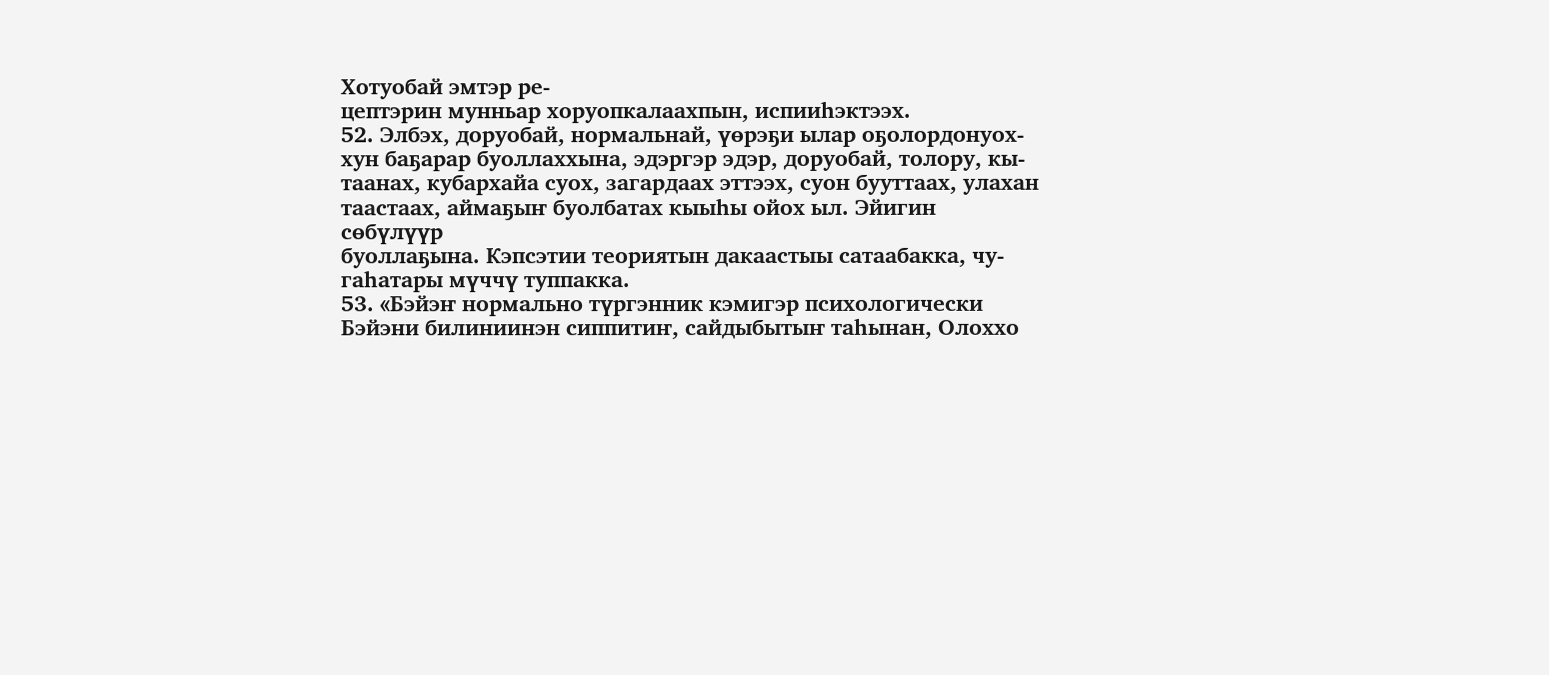Хотуобай эмтэр ре-
цептэрин мунньар хоруопкалаахпын, испииһэктээх.
52. Элбэх, доруобай, нормальнай, үөрэҕи ылар оҕолордонуох-
хун баҕарар буоллаххына, эдэргэр эдэр, доруобай, толору, кы-
таанах, кубархайа суох, загардаах эттээх, суон бууттаах, улахан
таастаах, аймаҕыҥ буолбатах кыыһы ойох ыл. Эйигин сөбүлүүр
буоллаҕына. Кэпсэтии теориятын дакаастыы сатаабакка, чу-
гаһатары мүччү туппакка.
53. «Бэйэҥ нормально түргэнник кэмигэр психологически
Бэйэни билиниинэн сиппитиҥ, сайдыбытыҥ таһынан, Олоххо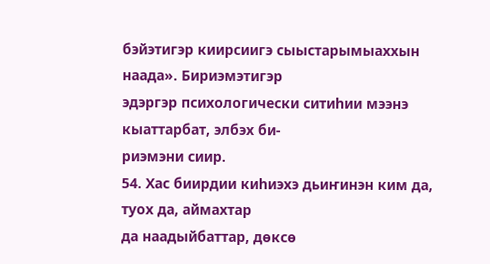бэйэтигэр киирсиигэ сыыстарымыаххын наада». Бириэмэтигэр
эдэргэр психологически ситиһии мээнэ кыаттарбат, элбэх би-
риэмэни сиир.
54. Хас биирдии киһиэхэ дьиҥинэн ким да, туох да, аймахтар
да наадыйбаттар, дөксө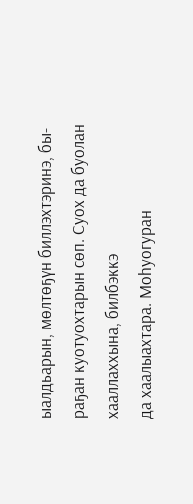ыалдьарын, мөлтөҕүн биллэхтэринэ, бы-
раҕан куотуохтарын сөп. Суох да буолан хааллаххына, билбэккэ
да хаалыахтара. Моһуогуран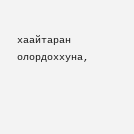хаайтаран олордоххуна,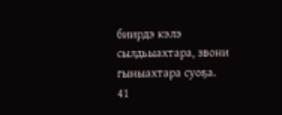биирдэ кэлэ
сылдьыахтара, звони гыныахтара суоҕа.
41